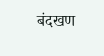बंदखण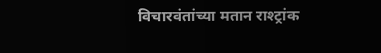विचारवंतांच्या मतान राश्ट्रांक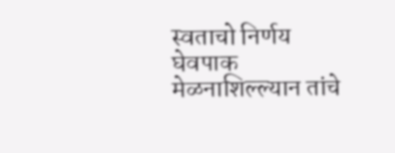स्वताचो निर्णय घेवपाक मेळनाशिल्ल्यान तांचे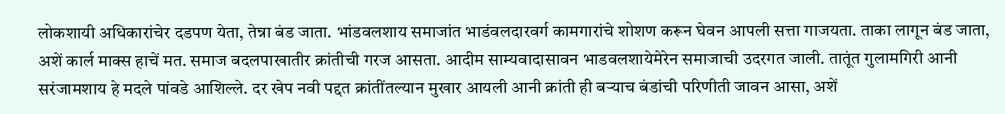लोकशायी अधिकारांचेर दडपण येता, तेन्ना बंड जाता. भांडवलशाय समाजांत भाडंवलदारवर्ग कामगारांचे शोशण करून घेवन आपली सत्ता गाजयता. ताका लागून बंड जाता, अशें कार्ल माक्स हाचें मत. समाज बदलपाखातीर क्रांतीची गरज आसता. आदीम साम्यवादासावन भाडवलशायेमेरेन समाजाची उदरगत जाली. तातूंत गुलामगिरी आनी सरंजामशाय हे मदले पांवडे आशिल्ले. दर खेप नवी पद्दत क्रांतींतल्यान मुखार आयली आनी क्रांती ही बऱ्याच बंडांची परिणीती जावन आसा, अशें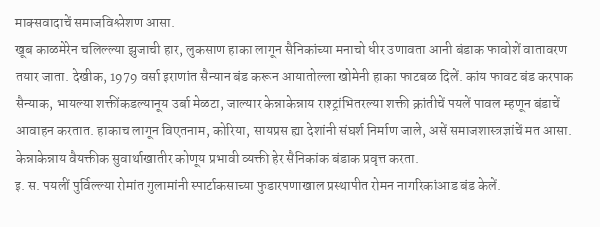माक्सवादाचें समाजविश्लेशण आसा.
खूब काळमेरेन चलिल्ल्या झुजाची हार, लुकसाण हाका लागून सैनिकांच्या मनाचो धीर उणावता आनी बंडाक फावोशें वातावरण तयार जाता. देखीक, 1979 वर्सा इराणांत सैन्यान बंड करून आयातोल्ला खोमेनी हाका फाटबळ दिलें. कांय फावट बंड करपाक सैन्याक, भायल्या शक्तींकडल्यानूय उर्बा मेळटा, जाल्यार केन्नाकेन्नाय राश्ट्रांभितरल्या शक्ती क्रांतीचें पयलें पावल म्हणून बंडाचें आवाहन करतात. हाकाच लागून विएतनाम, कोरिया, सायप्रस ह्या देशांनी संघर्श निर्माण जाले, असें समाजशास्त्रज्ञांचें मत आसा.
केन्नाकेन्नाय वैयक्तीक सुवार्थाखातीर कोणूय प्रभावी व्यक्ती हेर सैनिकांक बंडाक प्रवृत्त करता.
इ. स. पयलीं पुर्विल्ल्या रोमांत गुलामांनी स्पार्टाकसाच्या फुडारपणाखाल प्रस्थापीत रोमन नागरिकांआड बंड केलें.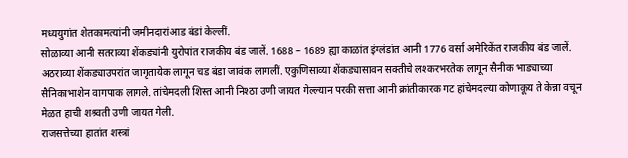मध्ययुगांत शेतकामत्यांनी जमीनदारांआड बंडां केल्लीं.
सोळाव्या आनी सतराव्या शेंकड्यांनी युरोपांत राजकीय बंड जालें. 1688 – 1689 ह्या काळांत इंग्लंडांत आनी 1776 वर्सा अमेरिकेंत राजकीय बंड जालें. अठराव्या शेंकड्याउपरांत जागृतायेक लागून चड बंडा जावंक लागलीं. एकुणिसाव्या शेंकड्यासावन सक्तीचे लश्करभरतेक लागून सैनीक भाड्याच्या सैनिकाभाशेन वागपाक लागले. तांचेमदली शिस्त आनी निश्ठा उणी जायत गेल्ल्यान परकी सत्ता आनी क्रांतीकारक गट हांचेमदल्या कोणाकूय ते केन्ना वचून मेळत हाची शश्र्वती उणी जायत गेली.
राजसत्तेच्या हातांत शस्त्रां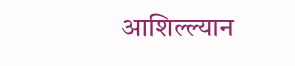आशिल्ल्यान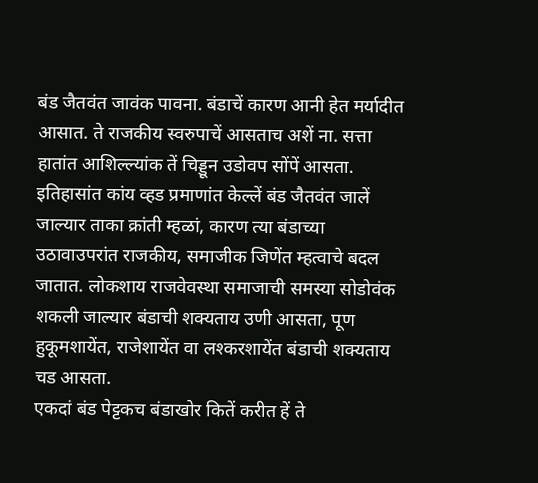बंड जैतवंत जावंक पावना. बंडाचें कारण आनी हेत मर्यादीत आसात. ते राजकीय स्वरुपाचें आसताच अशें ना. सत्ता हातांत आशिल्ल्यांक तें चिड्डून उडोवप सोंपें आसता. इतिहासांत कांय व्हड प्रमाणांत केल्लें बंड जैतवंत जालें जाल्यार ताका क्रांती म्हळां, कारण त्या बंडाच्या उठावाउपरांत राजकीय, समाजीक जिणेंत म्हत्वाचे बदल जातात. लोकशाय राजवेवस्था समाजाची समस्या सोडोवंक शकली जाल्यार बंडाची शक्यताय उणी आसता, पूण हुकूमशायेंत, राजेशायेंत वा लश्करशायेंत बंडाची शक्यताय चड आसता.
एकदां बंड पेट्टकच बंडाखोर कितें करीत हें ते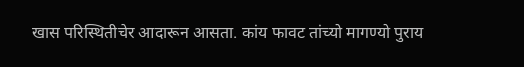खास परिस्थितीचेर आदारून आसता. कांय फावट तांच्यो मागण्यो पुराय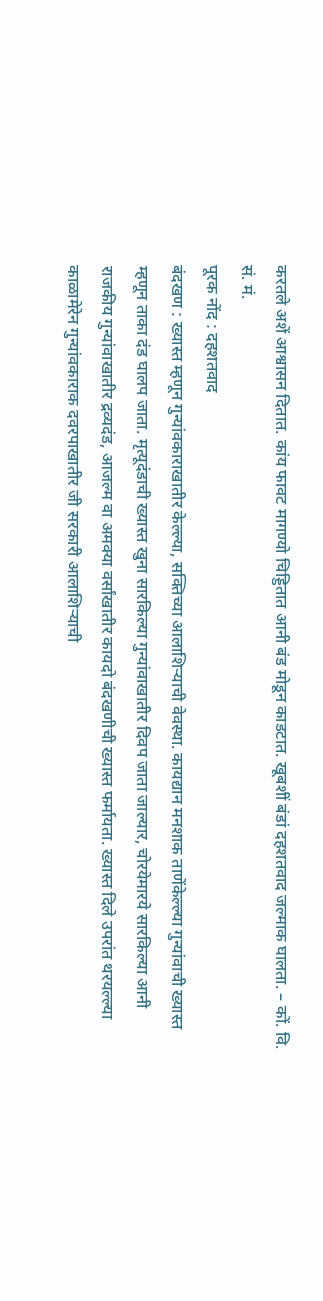करतले अशें आश्वासन दितात. कांय फावट मागण्यो चिड्डितात आनी बंड मोडून काडटात. खूबशीं बंडां दहशतवाद जल्माक घालता. – कों. वि. सं. मं.
पूरक नोंद : दहशतवाद
बंदखण : ख्यास्त म्हणून गुन्यांवकाराखातीर केल्ल्या, सक्तिच्या आलाशिऱ्याची वेवस्था. कायद्यान मनशाक ताणेंकेल्ल्या गुन्यांवाची ख्यास्त म्हणून ताका दंड घालप जाता. मृत्यूदंडाची ख्यास्त खुना सारकिल्या गुन्यांवाखातीर दिवप जाता जाल्यार, चोरयेमारये सारकिल्या आनी राजकीय गुन्यांवाखातीर द्रव्यदंड, आजल्म वा अमक्या वर्सांखातीर कायदो बंदखणीची ख्यास्त फर्मायता. ख्यास्त दिले उपरांत थरयल्ल्या काळामेरेन गुन्यांवकाराक दवरपाखातीर जी सरकारी आलाशिऱ्याची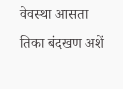वेवस्था आसता तिका बंदखण अशें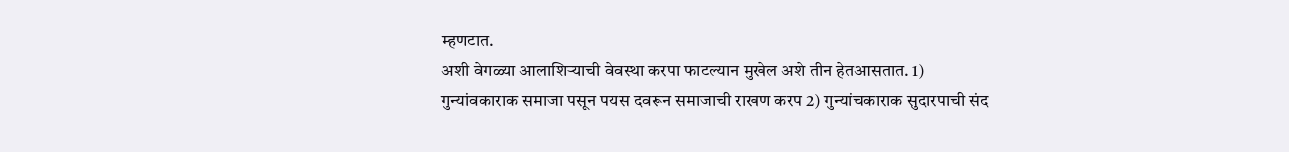म्हणटात.
अशी वेगळ्या आलाशिऱ्याची वेवस्था करपा फाटल्यान मुखेल अशे तीन हेतआसतात. 1) गुन्यांवकाराक समाजा पसून पयस दवरून समाजाची राखण करप 2) गुन्यांचकाराक सुदारपाची संद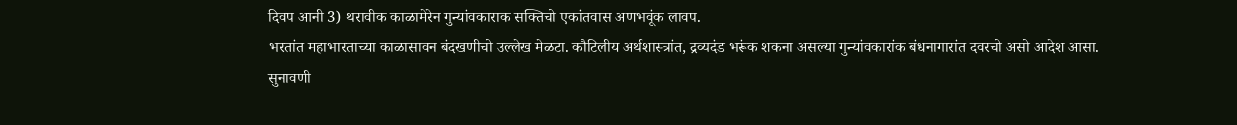दिवप आनी 3) थरावीक काळामेरेन गुन्यांवकाराक सक्तिचो एकांतवास अणभवूंक लावप.
भरतांत महाभारताच्या काळासावन बंदखणीचो उल्लेख मेळटा. कौटिलीय अर्थशास्त्रांत, द्रव्यदंड भरूंक शकना असल्या गुन्यांवकारांक बंधनागारांत दवरचो असो आदेश आसा.
सुनावणी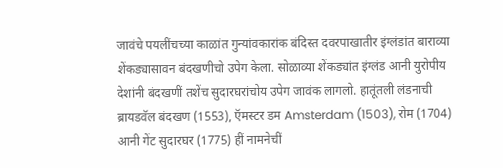जावंचे पयलींचच्या काळांत गुन्यांवकारांक बंदिस्त दवरपाखातीर इंग्लंडांत बाराव्या शेंकड्यासावन बंदखणीचो उपेग केला. सोळाव्या शेंकड्यांत इंग्लंड आनी युरोपीय देशांनी बंदखणीं तशेंच सुदारघरांचोय उपेग जावंक लागलो. हातूंतली लंडनाची ब्रायडवॅल बंदखण (1553), ऍमस्टर डम Amsterdam (1503), रोम (1704) आनी गेंट सुदारघर (1775) हीं नामनेचीं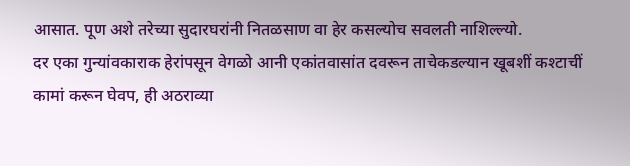आसात. पूण अशे तरेच्या सुदारघरांनी नितळसाण वा हेर कसल्योच सवलती नाशिल्ल्यो.
दर एका गुन्यांवकाराक हेरांपसून वेगळो आनी एकांतवासांत दवरून ताचेकडल्यान खूबशीं कश्टाचीं कामां करून घेवप, ही अठराव्या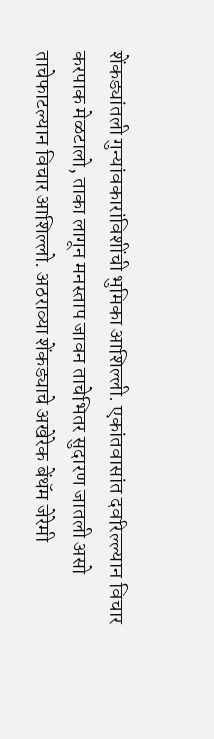शेंकड्यांतली गुन्यांवकारांविशींची भुमिका आशिल्ली. एकांतवासांत दवरिल्ल्यान विचार करपाक मेळटालो, ताका लागून मनस्ताप जावन ताचेभितर सुदारण जातली असो ताचेफाटल्यान विचार आशिल्लो. अठराव्या शेंकड्याचे अखेरेक बेंथॅम जेरेमी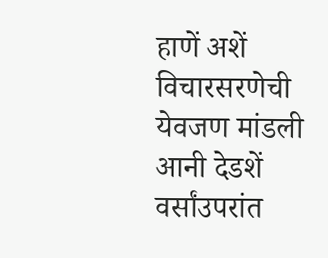हाणें अशें विचारसरणेची येवजण मांडली आनी देडशें वर्सांउपरांत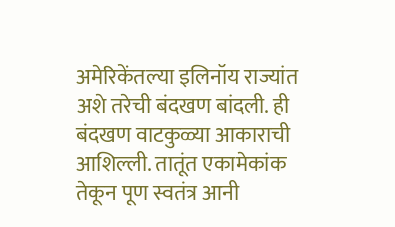अमेरिकेंतल्या इलिनॉय राज्यांत अशे तरेची बंदखण बांदली. ही बंदखण वाटकुळ्या आकाराची आशिल्ली. तातूंत एकामेकांक तेकून पूण स्वतंत्र आनी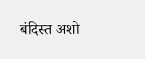बंदिस्त अशो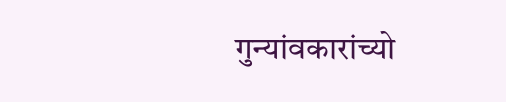गुन्यांवकारांच्यो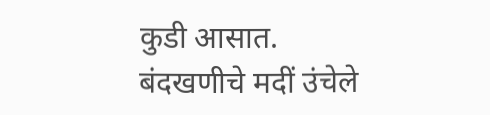कुडी आसात. बंदखणीचे मदीं उंचेले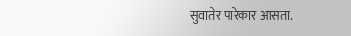सुवातेर पारेकार आसता.